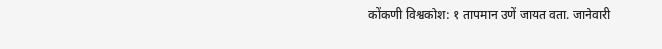कोंकणी विश्वकोश: १ तापमान उणें जायत वता. जानेवारी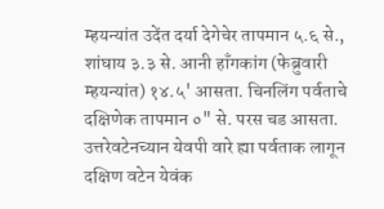म्हयन्यांत उदेंत दर्या देगेचेर तापमान ५.६ से., शांघाय ३.३ से. आनी हाँगकांग (फेब्रुवारी म्हयन्यांत) १४.५' आसता. चिनलिंग पर्वताचे दक्षिणेक तापमान ०" से. परस चड आसता. उत्तरेवटेनच्यान येवपी वारे ह्या पर्वताक लागून दक्षिण वटेन येवंक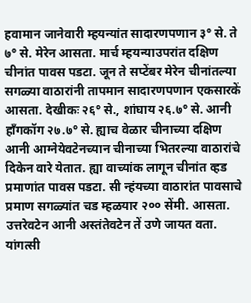हवामान जानेवारी म्हयन्यांत सादारणपणान ३° से. ते ७° से. मेरेन आसता. मार्च म्हयन्याउपरांत दक्षिण चीनांत पावस पडटा. जून ते सप्टेंबर मेरेन चीनांतल्या सगळ्या वाठारांनी तापमान सादारणपणान एकसारकें आसता. देखीकः २६° से., शांघाय २६.७° से. आनी हाँगकॉग २७.७° से. ह्याच वेळार चीनाच्या दक्षिण आनी आग्नेयेवटेनच्यान चीनाच्या भितरल्या वाठारांचे दिकेन वारे येतात. ह्या वाच्यांक लागून चीनांत व्हड प्रमाणांत पावस पडटा. सी न्हंयच्या वाठारांत पावसाचे प्रमाण सगळ्यांत चड म्हळयार २०० सेंमी. आसता. उत्तरेवटेन आनी अस्तंतेवटेन तें उणे जायत वता. यांगत्सी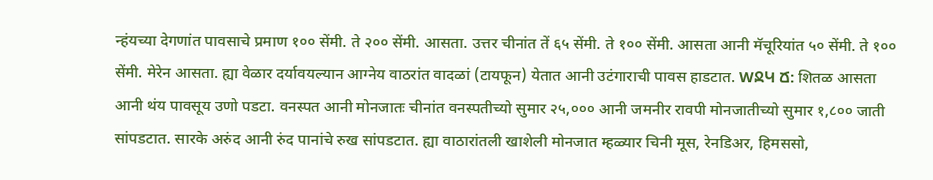न्हंयच्या देगणांत पावसाचे प्रमाण १०० सेंमी. ते २०० सेंमी. आसता. उत्तर चीनांत तें ६५ सेंमी. ते १०० सेंमी. आसता आनी मॅचूरियांत ५० सेंमी. ते १०० सेंमी. मेरेन आसता. ह्या वेळार दर्यावयल्यान आग्नेय वाठरांत वादळां (टायफून) येतात आनी उटंगाराची पावस हाडटात. WՋԿ Ճ: शितळ आसता आनी थंय पावसूय उणो पडटा. वनस्पत आनी मोनजातः चीनांत वनस्पतीच्यो सुमार २५,००० आनी जमनीर रावपी मोनजातीच्यो सुमार १,८०० जाती सांपडटात. सारके अरुंद आनी रुंद पानांचे रुख सांपडटात. ह्या वाठारांतली खाशेली मोनजात म्हळ्यार चिनी मूस, रेनडिअर, हिमससो,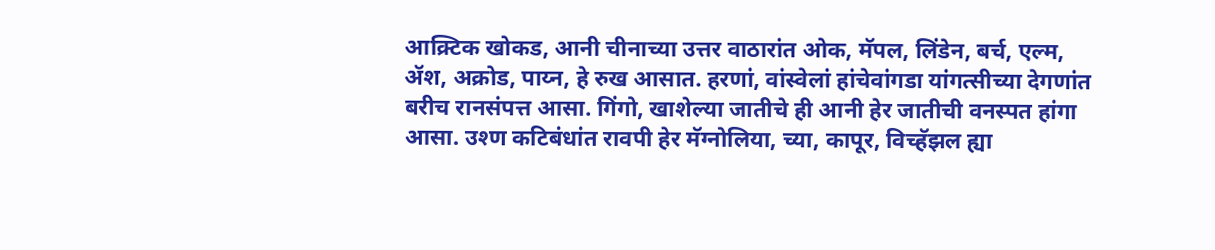आक्र्टिक खोकड, आनी चीनाच्या उत्तर वाठारांत ओक, मॅपल, लिंडेन, बर्च, एल्म, ॲश, अक्रोड, पाय्न, हे रुख आसात. हरणां, वांस्वेलां हांचेवांगडा यांगत्सीच्या देगणांत बरीच रानसंपत्त आसा. गिंगो, खाशेल्या जातीचे ही आनी हेर जातीची वनस्पत हांगा आसा. उश्ण कटिबंधांत रावपी हेर मॅग्नोलिया, च्या, कापूर, विच्हॅझल ह्या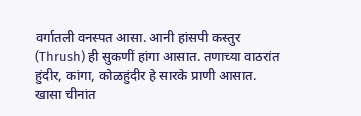वर्गातली वनस्पत आसा. आनी हांसपी कस्तुर (Thrush) ही सुकणीं हांगा आसात. तणाच्या वाठरांत हुंदीर, कांगा, कोळहुंदीर हे सारके प्राणी आसात. खासा चीनांत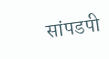सांपडपी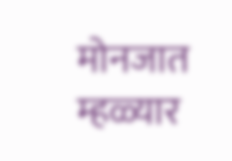मोनजात म्हळ्यार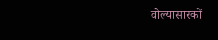वोल्यासारकों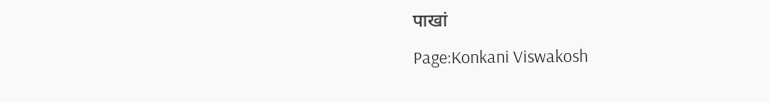पाखां
Page:Konkani Viswakosh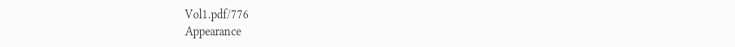Vol1.pdf/776
Appearance